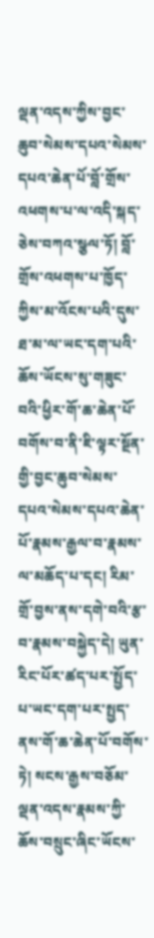ལྡན་འདས་ཀྱིས་བྱང་ཆུབ་སེམས་དཔའ་སེམས་དཔའ་ཆེན་པོ་བློ་གྲོས་འཕགས་པ་ལ་འདི་སྐད་ཅེས་བཀའ་སྩལ་ཏོ། བློ་གྲོས་འཕགས་པ་ཁྱོད་ཀྱིས་མ་འོངས་པའི་དུས་ཐ་མ་ལ་ཡང་དག་པའི་ཆོས་ཡོངས་སུ་གཟུང་བའི་ཕྱིར་གོ་ཆ་ཆེན་པོ་བགོས་བ་ནི་ཇི་ལྟར་སྔོན་གྱི་བྱང་ཆུབ་སེམས་དཔའ་སེམས་དཔའ་ཆེན་པོ་རྣམས་རྒྱལ་བ་རྣམས་ལ་མཆོད་པ་དང། རིམ་གྲོ་བྱས་ནས་དགེ་བའི་རྩ་བ་རྣམས་བསྐྱེད་དེ། ཡུན་རིང་པོར་ཚད་པར་སྤྱོད་པ་ཡང་དག་པར་སྤྱད་ནས་གོ་ཆ་ཆེན་པོ་བགོས་ཏེ། སངས་རྒྱས་བཅོམ་ལྡན་འདས་རྣམས་ཀྱི་ཆོས་བསྲུང་ཞིང་ཡོངས་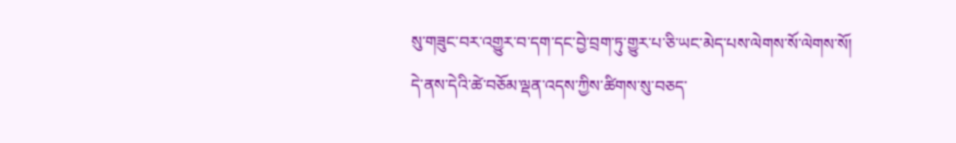སུ་གཟུང་བར་འགྱུར་བ་དག་དང་བྱེ་བྲག་ཏུ་གྱུར་པ་ཅི་ཡང་མེད་པས་ལེགས་སོ་ལེགས་སོ། དེ་ནས་དེའི་ཚེ་བཅོམ་ལྡན་འདས་ཀྱིས་ཚིགས་སུ་བཅད་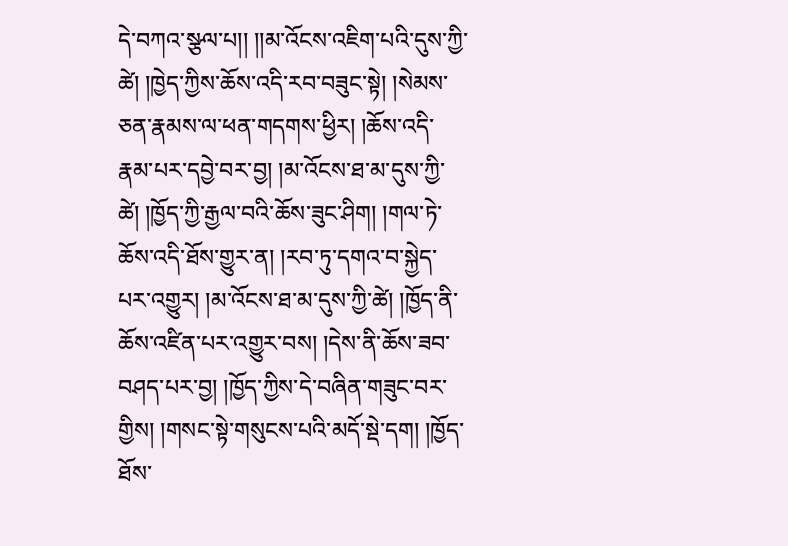དེ་བཀའ་སྩལ་པ།། །།མ་འོངས་འཇིག་པའི་དུས་ཀྱི་ཚེ། །ཁྱེད་ཀྱིས་ཆོས་འདི་རབ་བཟུང་སྟེ། །སེམས་ཅན་རྣམས་ལ་ཕན་གདགས་ཕྱིར། །ཆོས་འདི་རྣམ་པར་དབྱེ་བར་བྱ། །མ་འོངས་ཐ་མ་དུས་ཀྱི་ཚེ། །ཁྱོད་ཀྱི་རྒྱལ་བའི་ཆོས་ཟུང་ཤིག། །གལ་ཏེ་ཆོས་འདི་ཐོས་གྱུར་ན། །རབ་ཏུ་དགའ་བ་སྐྱེད་པར་འགྱུར། །མ་འོངས་ཐ་མ་དུས་ཀྱི་ཚེ། །ཁྱོད་ནི་ཆོས་འཛིན་པར་འགྱུར་བས། །དེས་ནི་ཆོས་ཟབ་བཤད་པར་བྱ། །ཁྱོད་ཀྱིས་དེ་བཞིན་གཟུང་བར་གྱིས། །གསང་སྟེ་གསུངས་པའི་མདོ་སྡེ་དག། །ཁྱོད་ཐོས་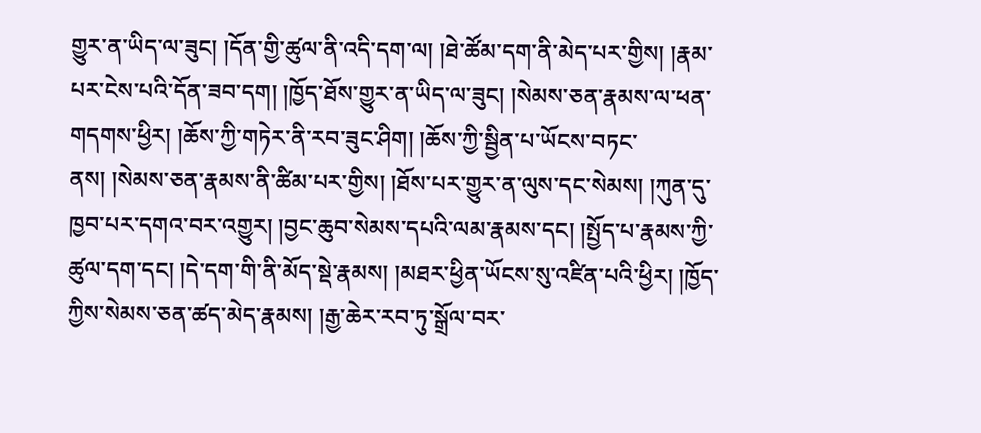གྱུར་ན་ཡིད་ལ་ཟུང། །དོན་གྱི་ཚུལ་ནི་འདི་དག་ལ། །ཐེ་ཚོམ་དག་ནི་མེད་པར་གྱིས། །རྣམ་པར་ངེས་པའི་དོན་ཟབ་དག། །ཁྱོད་ཐོས་གྱུར་ན་ཡིད་ལ་ཟུང། །སེམས་ཅན་རྣམས་ལ་ཕན་གདགས་ཕྱིར། །ཆོས་ཀྱི་གཏེར་ནི་རབ་ཟུང་ཤིག། །ཆོས་ཀྱི་སྦྱིན་པ་ཡོངས་བཏང་ནས། །སེམས་ཅན་རྣམས་ནི་ཚིམ་པར་གྱིས། །ཐོས་པར་གྱུར་ན་ལུས་དང་སེམས། །ཀུན་དུ་ཁྱབ་པར་དགའ་བར་འགྱུར། །བྱང་ཆུབ་སེམས་དཔའི་ལམ་རྣམས་དང། །སྤྱོད་པ་རྣམས་ཀྱི་ཚུལ་དག་དང། །དེ་དག་གི་ནི་མོད་སྡེ་རྣམས། །མཐར་ཕྱིན་ཡོངས་སུ་འཛིན་པའི་ཕྱིར། །ཁྱོད་ཀྱིས་སེམས་ཅན་ཚད་མེད་རྣམས། །རྒྱ་ཆེར་རབ་ཏུ་སྒྲོལ་བར་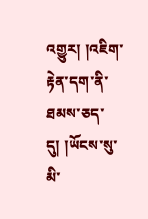འགྱུར། །འཇིག་རྟེན་དག་ནི་ཐམས་ཅད་དུ། །ཡོངས་སུ་མི་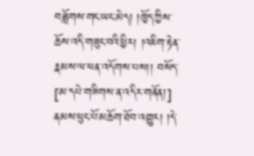བཟློགས་གང་ཡང་མེད། །ཁྱོད་ཀྱིས་ཆོས་འདི་གཟུང་བའི་ཕྱིར། །འཇིག་རྟེན་རྣམས་ལ་ཕན་འདོགས་པས།། བསོད་
[མ་དཔེ་གཟིགས་ན་འདིར་གནོན།]
ནམས་ཕུང་པོ་མཆོག་ཐོབ་འགྱུར། །དེ་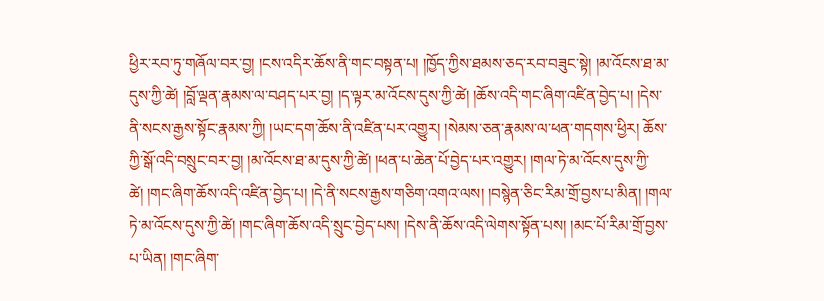ཕྱིར་རབ་ཏུ་གཞོལ་བར་བྱ། །ངས་འདིར་ཆོས་ནི་གང་བསྟན་པ། །ཁྱོད་ཀྱིས་ཐམས་ཅད་རབ་བཟུང་སྟེ། །མ་འོངས་ཐ་མ་དུས་ཀྱི་ཚེ། །བློ་ལྡན་རྣམས་ལ་བཤད་པར་བྱ། །ད་ལྟར་མ་འོངས་དུས་ཀྱི་ཚེ། །ཆོས་འདི་གང་ཞིག་འཛིན་བྱེད་པ། །དེས་ནི་སངས་རྒྱས་སྟོང་རྣམས་ཀྱི། །ཡང་དག་ཆོས་ནི་འཛིན་པར་འགྱུར། །སེམས་ཅན་རྣམས་ལ་ཕན་གདགས་ཕྱིར། ཆོས་ཀྱི་སྒོ་འདི་བསྲུང་བར་བྱ། །མ་འོངས་ཐ་མ་དུས་ཀྱི་ཚེ། །ཕན་པ་ཆེན་པོ་བྱེད་པར་འགྱུར། །གལ་ཏེ་མ་འོངས་དུས་ཀྱི་ཚེ། །གང་ཞིག་ཆོས་འདི་འཛིན་བྱེད་པ། །དེ་ནི་སངས་རྒྱས་གཅིག་འགའ་ལས། །བསྙེན་ཅིང་རིམ་གྲོ་བྱས་པ་མིན། །གལ་ཏེ་མ་འོངས་དུས་ཀྱི་ཚེ། །གང་ཞིག་ཆོས་འདི་སྲུང་བྱེད་པས། །དེས་ནི་ཆོས་འདི་ལེགས་སྟོན་པས། །མང་པོ་རིམ་གྲོ་བྱས་པ་ཡིན། །གང་ཞིག་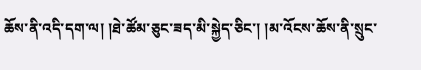ཆོས་ནི་འདི་དག་ལ། །ཐེ་ཚོམ་ཅུང་ཟད་མི་སྐྱེད་ཅིང་། །མ་འོངས་ཆོས་ནི་སྲུང་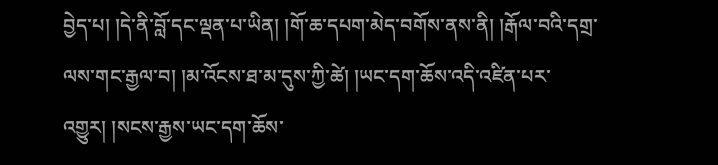བྱེད་པ། །དེ་ནི་བློ་དང་ལྡན་པ་ཡིན། །གོ་ཆ་དཔག་མེད་བགོས་ནས་ནི། །རྒོལ་བའི་དགྲ་ལས་གང་རྒྱལ་བ། །མ་འོངས་ཐ་མ་དུས་ཀྱི་ཚེ། །ཡང་དག་ཆོས་འདི་འཛིན་པར་འགྱུར། །སངས་རྒྱས་ཡང་དག་ཆོས་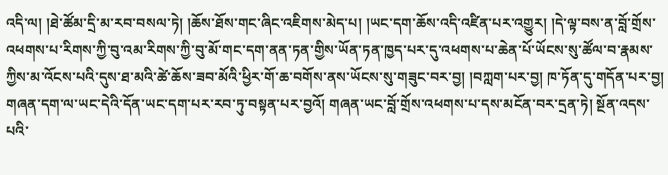འདི་ལ། །ཐེ་ཚོམ་དྲི་མ་རབ་བསལ་ཏེ། །ཆོས་ཐོས་གང་ཞིང་འཇིགས་མེད་པ། །ཡང་དག་ཆོས་འདི་འཛིན་པར་འགྱུར། །དེ་ལྟ་བས་ན་བློ་གྲོས་འཕགས་པ་རིགས་ཀྱི་བུ་འམ་རིགས་ཀྱི་བུ་མོ་གང་དག་ནན་ཏན་གྱིས་ཡོན་ཏན་ཁྱད་པར་དུ་འཕགས་པ་ཆེན་པོ་ཡོངས་སུ་ཚོལ་བ་རྣམས་ཀྱིས་མ་འོངས་པའི་དུས་ཐ་མའི་ཚེ་ཆོས་ཟབ་མོའི་ཕྱིར་གོ་ཆ་བགོས་ནས་ཡོངས་སུ་གཟུང་བར་བྱ། །བཀླག་པར་བྱ། ཁ་ཏོན་དུ་གདོན་པར་བྱ། གཞན་དག་ལ་ཡང་དེའི་དོན་ཡང་དག་པར་རབ་ཏུ་བསྟན་པར་བྱའོ། གཞན་ཡང་བློ་གྲོས་འཕགས་པ་དས་མངོན་བར་དྲན་ཏེ། སྔོན་འདས་པའི་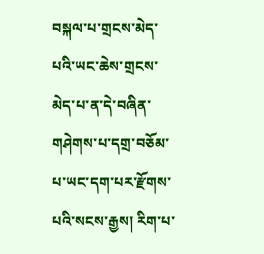བསྐལ་པ་གྲངས་མེད་པའི་ཡང་ཆེས་གྲངས་མེད་པ་ན་དེ་བཞིན་གཤེགས་པ་དགྲ་བཅོམ་པ་ཡང་དག་པར་རྫོགས་པའི་སངས་རྒྱས། རིག་པ་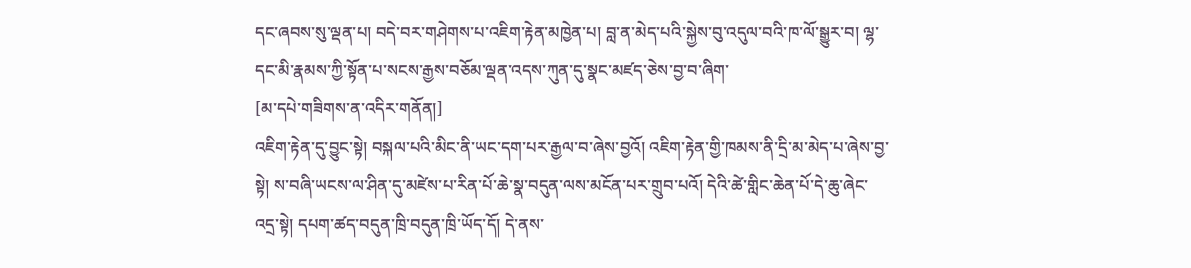དང་ཞབས་སུ་ལྡན་པ། བདེ་བར་གཤེགས་པ་འཇིག་རྟེན་མཁྱེན་པ། བླ་ན་མེད་པའི་སྐྱེས་བུ་འདུལ་བའི་ཁ་ལོ་སྒྱུར་བ། ལྷ་དང་མི་རྣམས་ཀྱི་སྟོན་པ་སངས་རྒྱས་བཅོམ་ལྡན་འདས་ཀུན་དུ་སྣང་མཛད་ཅེས་བྱ་བ་ཞིག་
[མ་དཔེ་གཟིགས་ན་འདིར་གནོན།]
འཇིག་རྟེན་དུ་བྱུང་སྟེ། བསྐལ་པའི་མིང་ནི་ཡང་དག་པར་རྒྱལ་བ་ཞེས་བྱའོ། འཇིག་རྟེན་གྱི་ཁམས་ནི་དྲི་མ་མེད་པ་ཞེས་བྱ་སྟེ། ས་བཞི་ཡངས་ལ་ཤིན་དུ་མཛེས་པ་རིན་པོ་ཆེ་སྣ་བདུན་ལས་མངོན་པར་གྲུབ་པའོ། དེའི་ཚེ་གླིང་ཆེན་པོ་དེ་ཆུ་ཞེང་འདྲ་སྟེ། དཔག་ཚད་བདུན་ཁྲི་བདུན་ཁྲི་ཡོད་དོ། དེ་ནས་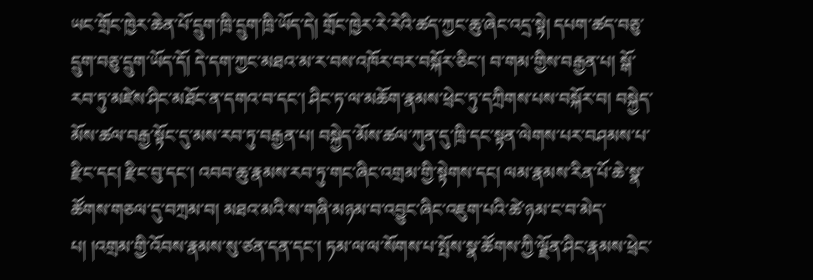ཡང་གྲོང་ཁྱེར་ཆེན་པོ་དྲུག་ཁྲི་དྲུག་ཁྲི་ཡོད་དེ། གྲོང་ཁྱེར་རེ་རེའི་ཚད་ཀྱང་ཆུ་ཞེང་འདྲ་སྟེ། དཔག་ཚད་བཅུ་དྲུག་བཅུ་དྲུག་ཡོད་དོ། དེ་དག་ཀྱང་མཐའ་མ་ར་བས་འཁོར་བར་བསྐོར་ཅིང་། བ་གམ་གྱིས་བརྒྱན་པ། སྒོ་རབ་ཏུ་མཛེས་ཤིང་མཐོང་ན་དགའ་བ་དང་། ཤིང་ཏ་ལ་མཆོག་རྣམས་ཕྲེང་ཏུ་དཀྲིགས་པས་བསྐོར་བ། བསྐྱེད་མོས་ཚལ་བརྒྱ་སྟོང་དུ་མས་རབ་ཏུ་བརྒྱན་པ། བསྐྱེད་མོས་ཚལ་ཀུན་དུ་ཁྲི་དང་སྟན་ལེགས་པར་བཤམས་པ་རྫིང་དང། རྫིང་བུ་དང་། འབབ་ཆུ་རྣམས་རབ་ཏུ་གང་ཞིང་འགྲམ་གྱི་སྟེགས་དང། ལམ་རྣམས་རིན་པོ་ཆེ་སྣ་ཚོགས་གཅལ་དུ་བཀྲམ་བ། མཐའ་མའི་ས་གཞི་མཉམ་བ་འབྱུང་ཞིང་འཇུག་པའི་ཚེ་ཉམ་ང་བ་མེད་པ། །འགྲམ་གྱི་འོབས་རྣམས་སུ་ཙན་དན་དང་། ཏམ་ལ་ལ་སོགས་པ་སྤོས་སྣ་ཚོགས་ཀྱི་ལྗོན་ཤིང་རྣམས་ཕྲེང་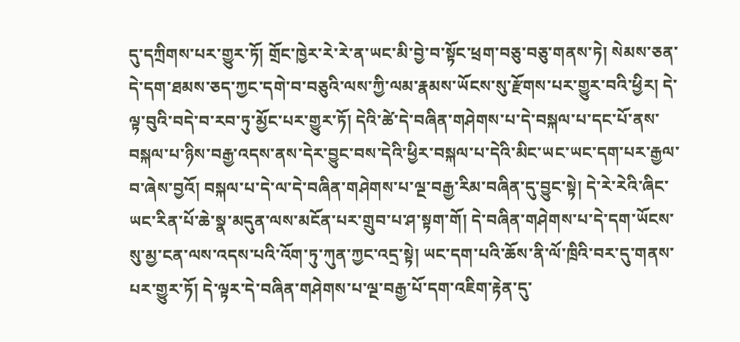དུ་དཀྲིགས་པར་གྱུར་ཏོ། གྲོང་ཁྱེར་རེ་རེ་ན་ཡང་མི་བྱེ་བ་སྟོང་ཕྲག་བཅུ་བཅུ་གནས་ཏེ། སེམས་ཅན་དེ་དག་ཐམས་ཅད་ཀྱང་དགེ་བ་བཅུའི་ལས་ཀྱི་ལམ་རྣམས་ཡོངས་སུ་རྫོགས་པར་གྱུར་བའི་ཕྱིར། དེ་ལྟ་བུའི་བདེ་བ་རབ་ཏུ་མྱོང་པར་གྱུར་ཏོ། དེའི་ཚེ་དེ་བཞིན་གཤེགས་པ་དེ་བསྐལ་པ་དང་པོ་ནས་བསྐལ་པ་ཉིས་བརྒྱ་འདས་ནས་དེར་བྱུང་བས་དེའི་ཕྱིར་བསྐལ་པ་དེའི་མིང་ཡང་ཡང་དག་པར་རྒྱལ་བ་ཞེས་བྱའོ། བསྐལ་པ་དེ་ལ་དེ་བཞིན་གཤེགས་པ་ལྔ་བརྒྱ་རིམ་བཞིན་དུ་བྱུང་སྟེ། དེ་རེ་རེའི་ཞིང་ཡང་རིན་པོ་ཆེ་སྣ་མདུན་ལས་མངོན་པར་གྲུབ་པ་ཤ་སྟག་གོ། དེ་བཞིན་གཤེགས་པ་དེ་དག་ཡོངས་སུ་མྱ་ངན་ལས་འདས་པའི་འོག་ཏུ་ཀུན་ཀྱང་འདྲ་སྟེ། ཡང་དག་པའི་ཆོས་ནི་ལོ་ཁྲིའི་བར་དུ་གནས་པར་གྱུར་ཏོ། དེ་ལྟར་དེ་བཞིན་གཤེགས་པ་ལྔ་བརྒྱ་པོ་དག་འཇིག་རྟེན་དུ་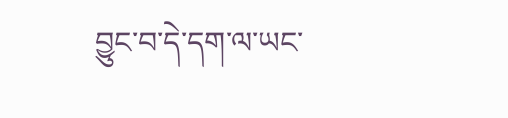བྱུང་བ་དེ་དག་ལ་ཡང་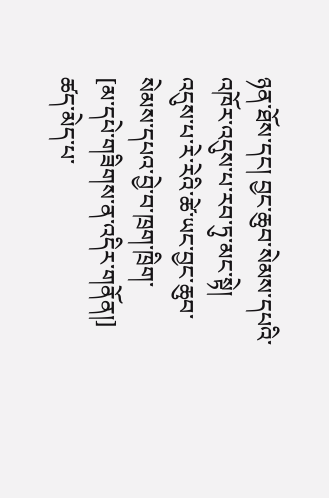ཉན་ཐོས་དང། བྱང་ཆུབ་སེམས་དཔའི་འཁོར་འདུས་པ་རབ་ཏུ་མང་སྟེ། འདུས་པ་རེ་རེའི་ཚེ་ཡང་བྱང་ཆུབ་སེམས་དཔའ་བྱེ་བ་ཁྲག་ཁྲིག་
[མ་དཔེ་གཟིགས་ན་འདིར་གནོན།]
ཚད་མེད་པ་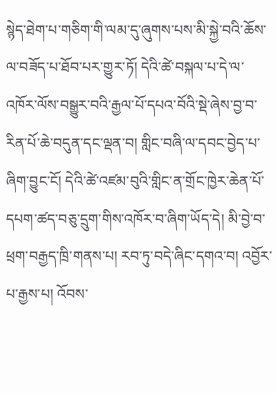སྙེད་ཐེག་པ་གཅིག་གི་ལམ་དུ་ཞུགས་པས་མི་སྐྱེ་བའི་ཆོས་ལ་བཟོད་པ་ཐོབ་པར་གྱུར་ཏོ། དེའི་ཚེ་བསྐལ་པ་དེ་ལ་འཁོར་ལོས་བསྒྱུར་བའི་རྒྱལ་པོ་དཔའ་བོའི་སྡེ་ཞེས་བྱ་བ་རིན་པོ་ཆེ་བདུན་དང་ལྡན་བ། གླིང་བཞི་ལ་དབང་བྱེད་པ་ཞིག་བྱུང་ངོ། དེའི་ཚེ་འཛམ་བུའི་གླིང་ན་གྲོང་ཁྱེར་ཆེན་པོ་དཔག་ཚད་བཅུ་དྲུག་གིས་འཁོར་བ་ཞིག་ཡོད་དེ། མི་བྱེ་བ་ཕྲག་བརྒྱད་ཁྲི་གནས་པ། རབ་ཏུ་བདེ་ཞིང་དགའ་བ། འབྱོར་པ་རྒྱས་པ། འོབས་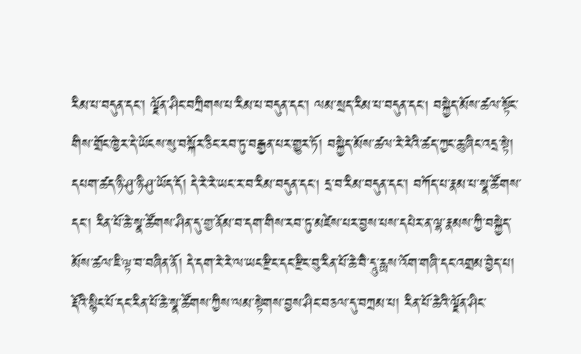རིམ་པ་བདུན་དང་། ལྗོན་ཤིང་བཀྲིགས་པ་རིམ་པ་བདུན་དང་། ལམ་སྲད་རིམ་པ་བདུན་དང། བསྐྱེད་མོས་ཚལ་སྟོང་གིས་གྲོང་ཁྱེར་དེ་ཡོངས་སུ་བསྐོར་ཅིང་རབ་ཏུ་བརྒྱན་པར་གྱུར་ཏོ། བསྐྱེད་མོས་ཚལ་རེ་རེའི་ཚད་ཀྱང་ཆུ་ཞིང་འདྲ་སྟེ། དཔག་ཚད་ཉི་ཤུ་ཉི་ཤུ་ཡོད་དོ། དེ་རེ་རེ་ཡང་ར་བ་རིམ་བདུན་དང། དྲ་བ་རིམ་བདུན་དང་། བཀོད་པ་རྣམ་པ་སྣ་ཚོགས་དང་། རིན་པོ་ཆེ་སྣ་ཚོགས་ཤིན་དུ་གྱ་ནོམ་བ་དག་གིས་རབ་ཏུ་མཛེས་པར་བྱས་པས་དཔེར་ན་ལྷ་རྣམས་ཀྱི་བསྐྱེད་མོས་ཚལ་ཇི་ལྟ་བ་བཞིན་ནོ། དེ་དག་རེ་རེ་ལ་ཡང་རྫིང་དང་རྫིང་བུ་རིན་པོ་ཆེ་བཻ་དཱུ་རྻས་འོག་གཞི་དང་འགྲམ་བྱེད་པ། རྡོའི་སྙིང་པོ་དང་རིན་པོ་ཆེ་སྣ་ཚོགས་ཀྱིས་ལམ་སྟེགས་བྱས་ཤིང་བཅལ་དུ་བཀྲམ་པ། རིན་པོ་ཆེའི་ལྗོན་ཤིང་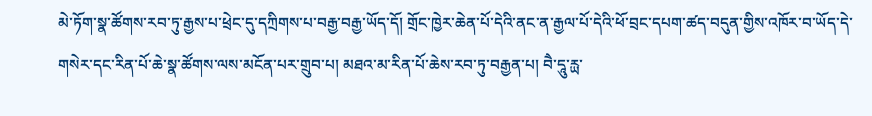མེ་ཏོག་སྣ་ཚོགས་རབ་ཏུ་རྒྱས་པ་ཕྲེང་དུ་དཀྲིགས་པ་བརྒྱ་བརྒྱ་ཡོད་དོ། གྲོང་ཁྱེར་ཆེན་པོ་དེའི་ནང་ན་རྒྱལ་པོ་དེའི་ཕོ་བྲང་དཔག་ཚད་བདུན་གྱིས་འཁོར་བ་ཡོད་དེ་གསེར་དང་རིན་པོ་ཆེ་སྣ་ཚོགས་ལས་མངོན་པར་གྲུབ་པ། མཐའ་མ་རིན་པོ་ཆེས་རབ་ཏུ་བརྒྱན་པ། བཻ་དཱུ་རྻ་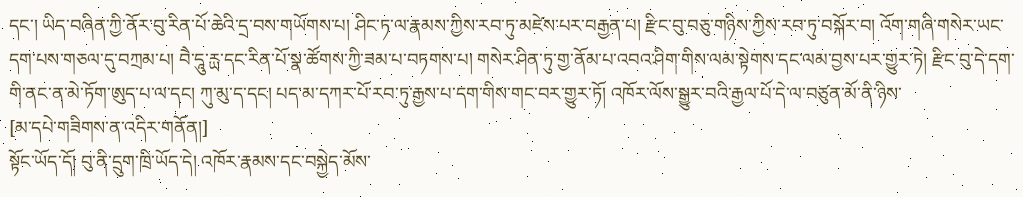དང་། ཡིད་བཞིན་ཀྱི་ནོར་བུ་རིན་པོ་ཆེའི་དྲ་བས་གཡོགས་པ། ཤིང་ཏ་ལ་རྣམས་ཀྱིས་རབ་ཏུ་མཛེས་པར་བརྒྱན་པ། རྫིང་བུ་བཅུ་གཉིས་ཀྱིས་རབ་ཏུ་བསྐོར་བ། འོག་གཞི་གསེར་ཡང་དག་པས་གཅལ་དུ་བཀྲམ་པ། བཻ་དཱུ་རྻ་དང་རིན་པོ་སྣ་ཚོགས་ཀྱི་ཟམ་པ་བཏགས་པ། གསེར་ཤིན་ཏུ་གྱ་ནོམ་པ་འབའ་ཤིག་གིས་ལམ་སྟེགས་དང་ལམ་བྱས་པར་གྱུར་ཏེ། རྫིང་བུ་དེ་དག་གི་ནང་ན་མེ་ཏོག་ཨུད་པ་ལ་དང། ཀུ་མུ་ད་དང། པད་མ་དཀར་པོ་རབ་ཏུ་རྒྱས་པ་དག་གིས་གང་བར་གྱུར་ཏོ། འཁོར་ལོས་སྒྱུར་བའི་རྒྱལ་པོ་དེ་ལ་བཙུན་མོ་ནི་ཉིས་
[མ་དཔེ་གཟིགས་ན་འདིར་གནོན།]
སྟོང་ཡོད་དོ། བུ་ནི་དྲུག་ཁྲི་ཡོད་དེ། འཁོར་རྣམས་དང་བསྐྱེད་མོས་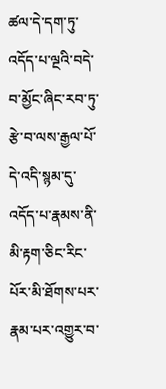ཚལ་དེ་དག་ཏུ་འདོད་པ་ལྔའི་བདེ་བ་མྱོང་ཞིང་རབ་ཏུ་རྩེ་བ་ལས་རྒྱལ་པོ་དེ་འདི་སྙམ་དུ་འདོད་པ་རྣམས་ནི་མི་རྟག་ཅིང་རིང་པོར་མི་ཐོགས་པར་རྣམ་པར་འགྱུར་བ་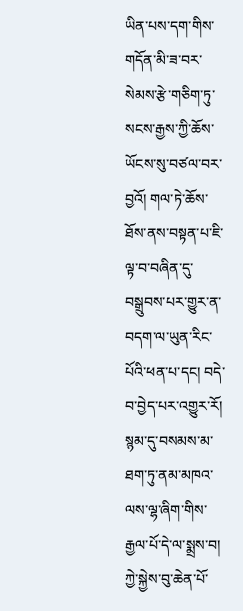ཡིན་པས་དག་གིས་གདོན་མི་ཟ་བར་སེམས་རྩེ་གཅིག་ཏུ་སངས་རྒྱས་ཀྱི་ཆོས་ཡོངས་སུ་བཙལ་བར་བྱའོ། གལ་ཏེ་ཆོས་ཐོས་ནས་བསྟན་པ་ཇི་ལྟ་བ་བཞིན་དུ་བསྒྲུབས་པར་གྱུར་ན་བདག་ལ་ཡུན་རིང་པོའི་ཕན་པ་དང། བདེ་བ་བྱེད་པར་འགྱུར་རོ། སྙམ་དུ་བསམས་མ་ཐག་ཏུ་ནམ་མཁའ་ལས་ལྷ་ཞིག་གིས་རྒྱལ་པོ་དེ་ལ་སྨྲས་བ། ཀྱེ་སྐྱེས་བུ་ཆེན་པོ་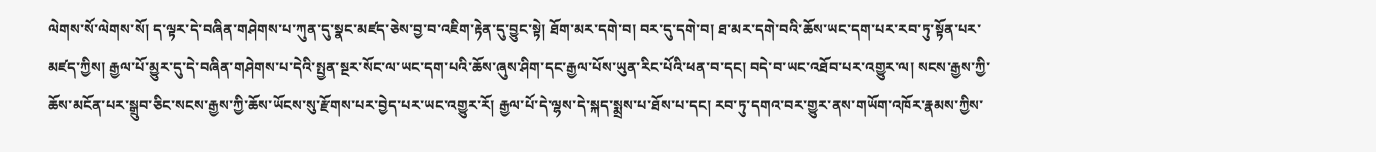ལེགས་སོ་ལེགས་སོ། ད་ལྟར་དེ་བཞིན་གཤེགས་པ་ཀུན་དུ་སྣང་མཛད་ཅེས་བྱ་བ་འཇིག་རྟེན་དུ་བྱུང་སྟེ། ཐོག་མར་དགེ་བ། བར་དུ་དགེ་བ། ཐ་མར་དགེ་བའི་ཆོས་ཡང་དག་པར་རབ་ཏུ་སྟོན་པར་མཛད་ཀྱིས། རྒྱལ་པོ་མྱུར་དུ་དེ་བཞིན་གཤེགས་པ་དེའི་སྤྱན་སྔར་སོང་ལ་ཡང་དག་པའི་ཆོས་ཞུས་ཤིག་དང་རྒྱལ་པོས་ཡུན་རིང་པོའི་ཕན་བ་དང། བདེ་བ་ཡང་འཐོབ་པར་འགྱུར་ལ། སངས་རྒྱས་ཀྱི་ཆོས་མངོན་པར་སྒྲུབ་ཅིང་སངས་རྒྱས་ཀྱི་ཆོས་ཡོངས་སུ་རྫོགས་པར་བྱེད་པར་ཡང་འགྱུར་རོ། རྒྱལ་པོ་དེ་ལྷས་དེ་སྐད་སྨྲས་པ་ཐོས་པ་དང། རབ་ཏུ་དགའ་བར་གྱུར་ནས་གཡོག་འཁོར་རྣམས་ཀྱིས་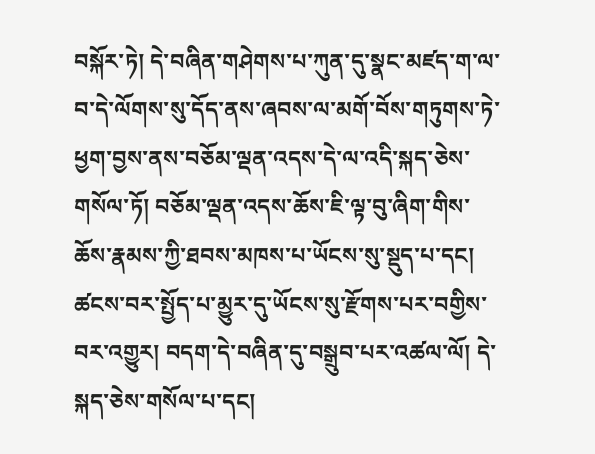བསྐོར་ཏེ། དེ་བཞིན་གཤེགས་པ་ཀུན་དུ་སྣང་མཛད་ག་ལ་བ་དེ་ལོགས་སུ་དོད་ནས་ཞབས་ལ་མགོ་བོས་གཏུགས་ཏེ་ཕྱག་བྱས་ནས་བཅོམ་ལྡན་འདས་དེ་ལ་འདི་སྐད་ཅེས་གསོལ་ཏོ། བཅོམ་ལྡན་འདས་ཆོས་ཇི་ལྟ་བུ་ཞིག་གིས་ཆོས་རྣམས་ཀྱི་ཐབས་མཁས་པ་ཡོངས་སུ་སྡུད་པ་དང། ཚངས་བར་སྤྱོད་པ་མྱུར་དུ་ཡོངས་སུ་རྫོགས་པར་བགྱིས་བར་འགྱུར། བདག་དེ་བཞིན་དུ་བསྒྲུབ་པར་འཚལ་ལོ། དེ་སྐད་ཅེས་གསོལ་པ་དང།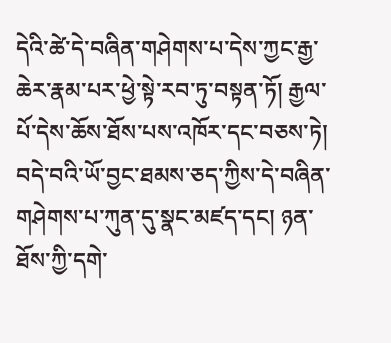དེའི་ཚེ་དེ་བཞིན་གཤེགས་པ་དེས་ཀྱང་རྒྱ་ཆེར་རྣམ་པར་ཕྱེ་སྟེ་རབ་ཏུ་བསྟན་ཏོ། རྒྱལ་པོ་དེས་ཆོས་ཐོས་པས་འཁོར་དང་བཅས་ཏེ། བདེ་བའི་ཡོ་བྱང་ཐམས་ཅད་ཀྱིས་དེ་བཞིན་གཤེགས་པ་ཀུན་དུ་སྣང་མཛད་དང། ཉན་ཐོས་ཀྱི་དགེ་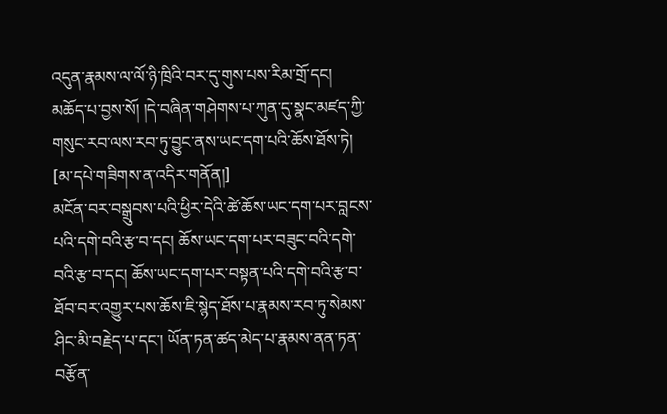འདུན་རྣམས་ལ་ལོ་ཉི་ཁྲིའི་བར་དུ་གུས་པས་རིམ་གྲོ་དང། མཆོད་པ་བྱས་སོ། །དེ་བཞིན་གཤེགས་པ་ཀུན་དུ་སྣང་མཛད་ཀྱི་གསུང་རབ་ལས་རབ་ཏུ་བྱུང་ནས་ཡང་དག་པའི་ཆོས་ཐོས་ཏེ།
[མ་དཔེ་གཟིགས་ན་འདིར་གནོན།]
མངོན་བར་བསྒྲུབས་པའི་ཕྱིར་དེའི་ཚེ་ཆོས་ཡང་དག་པར་བླངས་པའི་དགེ་བའི་རྩ་བ་དང། ཆོས་ཡང་དག་པར་བཟུང་བའི་དགེ་བའི་རྩ་བ་དང། ཆོས་ཡང་དག་པར་བསྟན་པའི་དགེ་བའི་རྩ་བ་ཐོབ་བར་འགྱུར་པས་ཆོས་ཇི་སྙེད་ཐོས་པ་རྣམས་རབ་ཏུ་སེམས་ཤིང་མི་བརྗེད་པ་དང་། ཡོན་ཏན་ཚད་མེད་པ་རྣམས་ནན་ཏན་བརྩོན་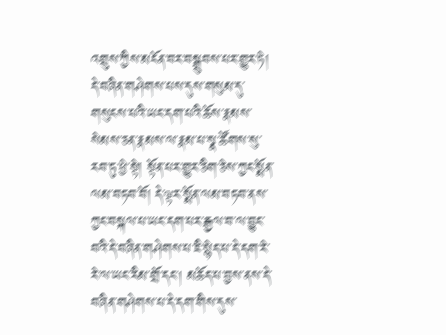འགྲུས་ཀྱིས་མངོན་བར་བསྒྲུབས་པར་གྱུར་ཏེ། དེ་བཞིན་གཤེགས་པས་དུས་གསུམ་དུ་གསུངས་པའི་ཡང་དག་པའི་ཆོས་རྣམས་སེམས་ཅན་རྣམས་ལ་རྣམ་པ་སྣ་ཚོགས་སུ་རབ་ཏུ་ཕྱེ་སྟེ། སྟོན་པར་གྱུར་ཅིག་ཅེས་ཀྱང་སྨོན་ལམ་བཏབ་བོ། དེ་ལྟར་སྨོན་ལམ་བཏབ་ནས་ཀྱང་བསྐལ་པ་ཡང་དག་པར་རྒྱལ་བ་ལ་བྱུང་བའི་དེ་བཞིན་གཤེགས་པ་ཇི་སྙེད་པ་དེ་དག་རེ་རེ་ལ་ཡང་རིམ་གྲོ་དང། མཆོད་པ་བྱས་ནས་དེ་བཞིན་གཤེགས་པ་དེ་དག་གིས་དུས་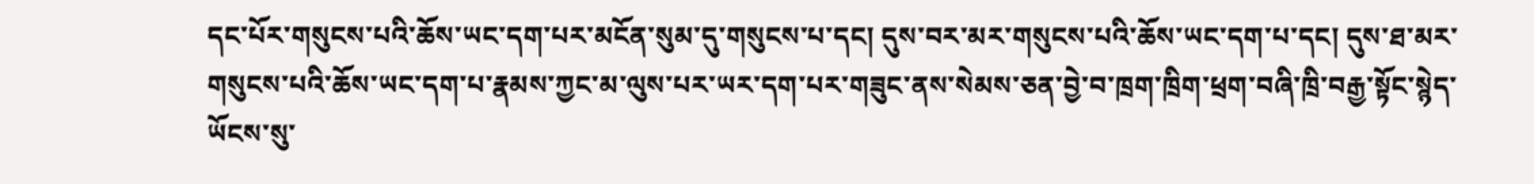དང་པོར་གསུངས་པའི་ཆོས་ཡང་དག་པར་མངོན་སུམ་དུ་གསུངས་པ་དང། དུས་བར་མར་གསུངས་པའི་ཆོས་ཡང་དག་པ་དང། དུས་ཐ་མར་གསུངས་པའི་ཆོས་ཡང་དག་པ་རྣམས་ཀྱང་མ་ལུས་པར་ཡར་དག་པར་གཟུང་ནས་སེམས་ཅན་བྱེ་བ་ཁྲག་ཁྲིག་ཕྲག་བཞི་ཁྲི་བརྒྱ་སྟོང་སྙེད་ཡོངས་སུ་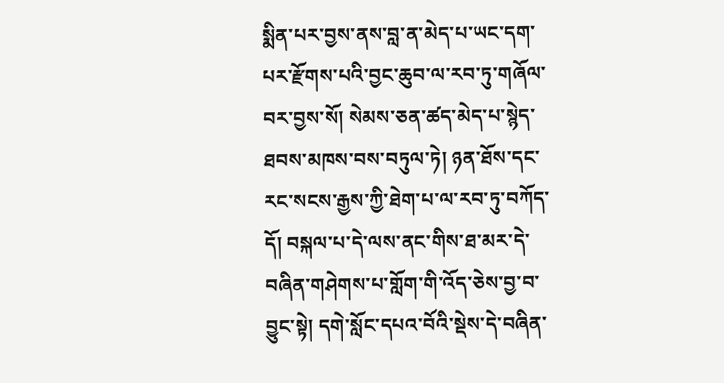སྨིན་པར་བྱས་ནས་བླ་ན་མེད་པ་ཡང་དག་པར་རྫོགས་པའི་བྱང་ཆུབ་ལ་རབ་ཏུ་གཞོལ་བར་བྱས་སོ། སེམས་ཅན་ཚད་མེད་པ་སྙེད་ཐབས་མཁས་བས་བཏུལ་ཏེ། ཉན་ཐོས་དང་རང་སངས་རྒྱས་ཀྱི་ཐེག་པ་ལ་རབ་ཏུ་བཀོད་དོ། བསྐལ་པ་དེ་ལས་ནང་གིས་ཐ་མར་དེ་བཞིན་གཤེགས་པ་གློག་གི་འོད་ཅེས་བྱ་བ་བྱུང་སྟེ། དགེ་སློང་དཔའ་བོའི་སྡེས་དེ་བཞིན་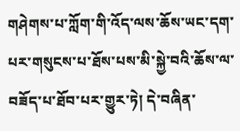གཤེགས་པ་ཀློག་གི་འོད་ལས་ཆོས་ཡང་དག་པར་གསུངས་པ་ཐོས་པས་མི་སྐྱེ་བའི་ཆོས་ལ་བཟོད་པ་ཐོབ་པར་གྱུར་ཏེ། དེ་བཞིན་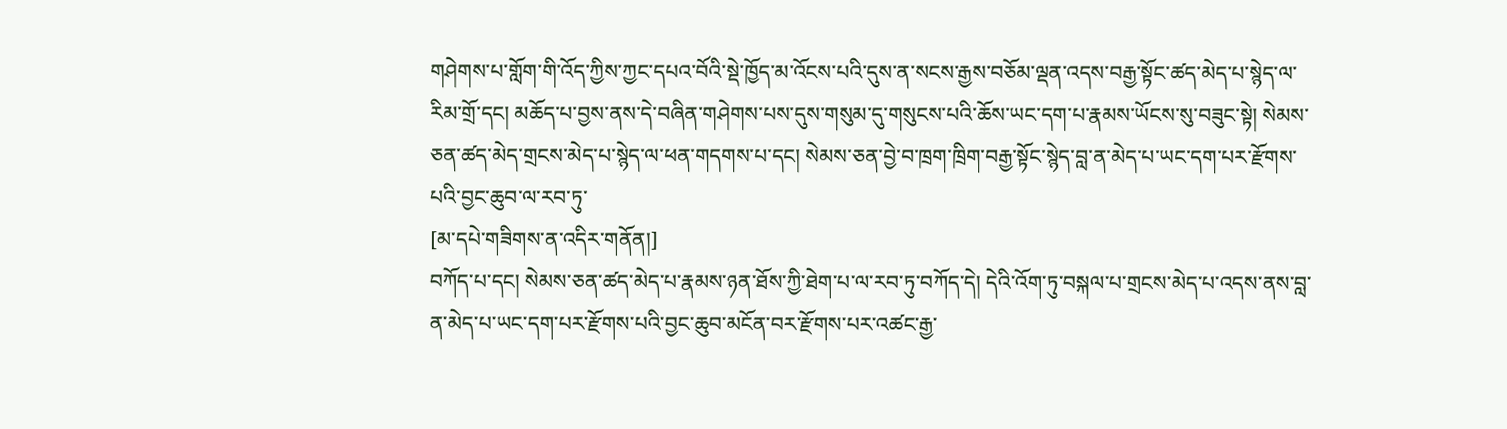གཤེགས་པ་གློག་གི་འོད་ཀྱིས་ཀྱང་དཔའ་བོའི་སྡེ་ཁྱོད་མ་འོངས་པའི་དུས་ན་སངས་རྒྱས་བཅོམ་ལྡན་འདས་བརྒྱ་སྟོང་ཚད་མེད་པ་སྙེད་ལ་རིམ་གྲོ་དང། མཆོད་པ་བྱས་ནས་དེ་བཞིན་གཤེགས་པས་དུས་གསུམ་དུ་གསུངས་པའི་ཆོས་ཡང་དག་པ་རྣམས་ཡོངས་སུ་བཟུང་སྟེ། སེམས་ཅན་ཚད་མེད་གྲངས་མེད་པ་སྙེད་ལ་ཕན་གདགས་པ་དང། སེམས་ཅན་བྱེ་བ་ཁྲག་ཁྲིག་བརྒྱ་སྟོང་སྙེད་བླ་ན་མེད་པ་ཡང་དག་པར་རྫོགས་པའི་བྱང་ཆུབ་ལ་རབ་ཏུ་
[མ་དཔེ་གཟིགས་ན་འདིར་གནོན།]
བཀོད་པ་དང། སེམས་ཅན་ཚད་མེད་པ་རྣམས་ཉན་ཐོས་ཀྱི་ཐེག་པ་ལ་རབ་ཏུ་བཀོད་དེ། དེའི་འོག་ཏུ་བསྐལ་པ་གྲངས་མེད་པ་འདས་ནས་བླ་ན་མེད་པ་ཡང་དག་པར་རྫོགས་པའི་བྱང་ཆུབ་མངོན་བར་རྫོགས་པར་འཚང་རྒྱ་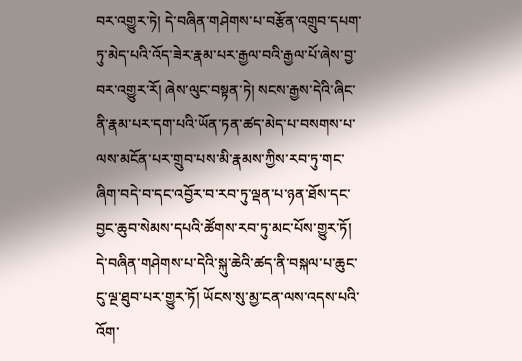བར་འགྱུར་ཏེ། དེ་བཞིན་གཤེགས་པ་བརྩོན་འགྲུབ་དཔག་ཏུ་མེད་པའི་འོད་ཟེར་རྣམ་པར་རྒྱལ་བའི་རྒྱལ་པོ་ཞེས་བྱ་བར་འགྱུར་རོ། ཞེས་ལུང་བསྟན་ཏེ། སངས་རྒྱས་དེའི་ཞིང་ནི་རྣམ་པར་དག་པའི་ཡོན་ཏན་ཚད་མེད་པ་བསགས་པ་ལས་མངོན་པར་གྲུབ་པས་མི་རྣམས་ཀྱིས་རབ་ཏུ་གང་ཞིག་བདེ་བ་དང་འབྱོར་བ་རབ་ཏུ་ལྡན་པ་ཉན་ཐོས་དང་བྱང་ཆུབ་སེམས་དཔའི་ཚོགས་རབ་ཏུ་མང་པོས་གྱུར་ཏོ། དེ་བཞིན་གཤེགས་པ་དེའི་སྐུ་ཆེའི་ཚད་ནི་བསྐལ་པ་ཆུང་ངུ་ལྔ་ཐུབ་པར་གྱུར་ཏོ། ཡོངས་སུ་མྱ་ངན་ལས་འདས་པའི་འོག་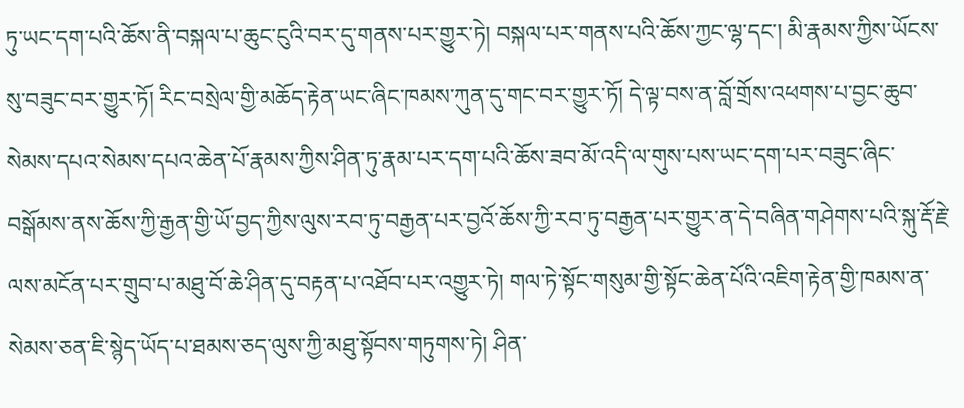ཏུ་ཡང་དག་པའི་ཆོས་ནི་བསྐལ་པ་ཆུང་ངུའི་བར་དུ་གནས་པར་གྱུར་ཏེ། བསྐལ་པར་གནས་པའི་ཆོས་ཀྱང་ལྷ་དང་། མི་རྣམས་ཀྱིས་ཡོངས་སུ་བཟུང་བར་གྱུར་ཏོ། རིང་བསྲེལ་གྱི་མཆོད་རྟེན་ཡང་ཞིང་ཁམས་ཀུན་དུ་གང་བར་གྱུར་ཏོ། དེ་ལྟ་བས་ན་བློ་གྲོས་འཕགས་པ་བྱང་ཆུབ་སེམས་དཔའ་སེམས་དཔའ་ཆེན་པོ་རྣམས་ཀྱིས་ཤིན་ཏུ་རྣམ་པར་དག་པའི་ཆོས་ཟབ་མོ་འདི་ལ་གུས་པས་ཡང་དག་པར་བཟུང་ཞིང་བསྒོམས་ནས་ཆོས་ཀྱི་རྒྱན་གྱི་ཡོ་བྱད་ཀྱིས་ལུས་རབ་ཏུ་བརྒྱན་པར་བྱའོ་ཆོས་ཀྱི་རབ་ཏུ་བརྒྱན་པར་གྱུར་ན་དེ་བཞིན་གཤེགས་པའི་སྐུ་རྡོ་རྗེ་ལས་མངོན་པར་གྲུབ་པ་མཐུ་བོ་ཆེ་ཤིན་དུ་བརྟན་པ་འཐོབ་པར་འགྱུར་ཏེ། གལ་ཏེ་སྟོང་གསུམ་གྱི་སྟོང་ཆེན་པོའི་འཇིག་རྟེན་གྱི་ཁམས་ན་སེམས་ཅན་ཇི་སྙེད་ཡོད་པ་ཐམས་ཅད་ལུས་ཀྱི་མཐུ་སྟོབས་གཏུགས་ཏེ། ཤིན་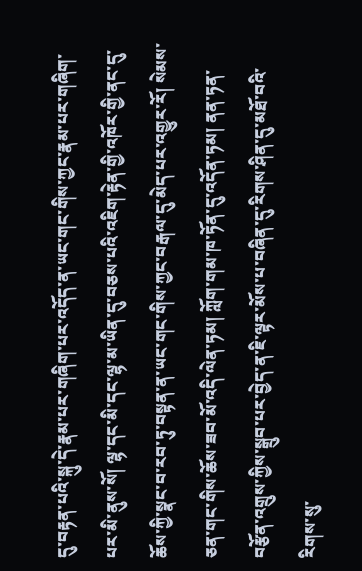དུ་བརྟན་པའི་སྐུ་དེ་རྣམ་པར་གཞིག་པར་འདོད་ན་ཡང་གང་གིས་ཀྱང་རྣམ་པར་གཞིག་པར་མི་ནུས་སོ། ལྷ་དང་མི་དང་ལྷ་མ་ཡིན་དུ་བཅས་པའི་འཇིག་རྟེན་གྱི་འཁོར་གྱི་ནང་དུ་ཆོས་ཀྱི་སྣང་བ་རབ་ཏུ་བསྟན་ན་ཡང་གང་གིས་ཀྱང་བརྒལ་དུ་མེད་པར་འགྱུར་རོ། སེམས་ཅན་གང་གིས་ཆོས་ཟབ་མོ་འདི་ལེན་ཏམ། ཀློག་གམ་ཁ་ཏོན་དུ་འདོན་ཏམ། ནན་ཏན་བརྩོན་འགྲུས་ཀྱིས་སྒྲུབ་པར་བྱེད་ན་ཇི་ལྟར་མོས་པ་བཞིན་དུ་རིགས་ཤིན་དུ་མཐོ་བའི་རིགས་སུ་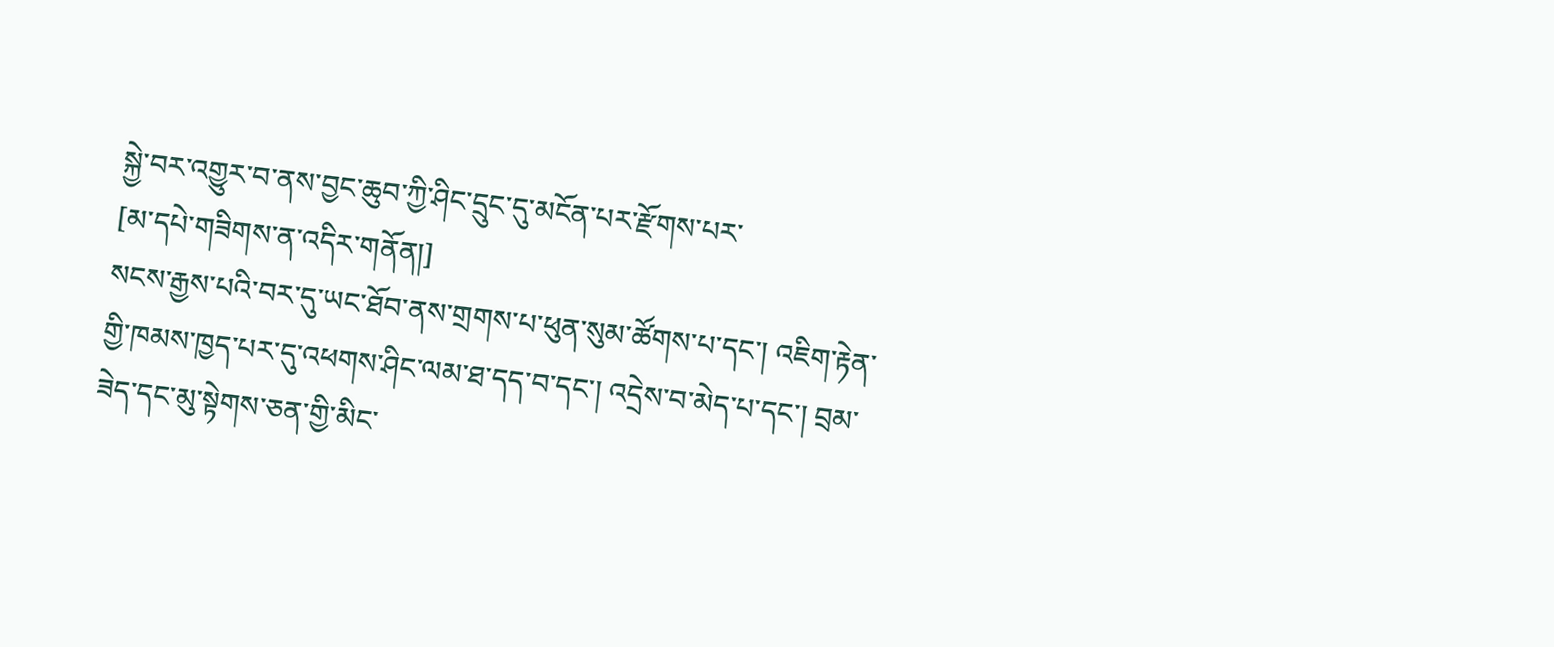སྐྱེ་བར་འགྱུར་བ་ནས་བྱང་ཆུབ་ཀྱི་ཤིང་དྲུང་དུ་མངོན་པར་རྫོགས་པར་
[མ་དཔེ་གཟིགས་ན་འདིར་གནོན།]
སངས་རྒྱས་པའི་བར་དུ་ཡང་ཐོབ་ནས་གྲགས་པ་ཕུན་སུམ་ཚོགས་པ་དང་། འཇིག་རྟེན་གྱི་ཁམས་ཁྱད་པར་དུ་འཕགས་ཤིང་ལམ་ཐ་དད་བ་དང་། འདྲེས་བ་མེད་པ་དང་། བྲམ་ཟེད་དང་མུ་སྟེགས་ཅན་གྱི་མིང་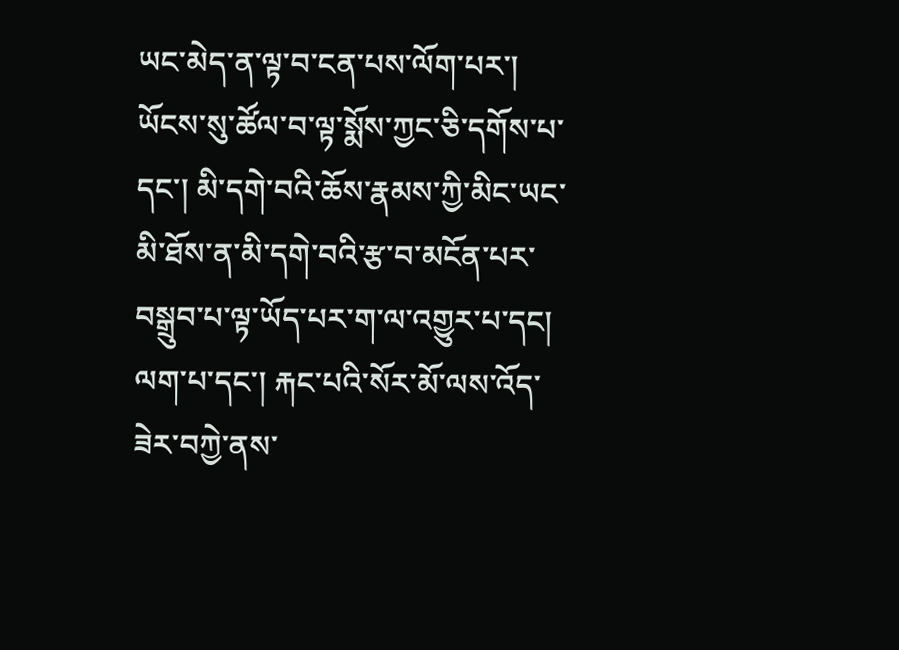ཡང་མེད་ན་ལྟ་བ་ངན་པས་ལོག་པར་། ཡོངས་སུ་ཚོལ་བ་ལྟ་སྨོས་ཀྱང་ཅི་དགོས་པ་དང་། མི་དགེ་བའི་ཆོས་རྣམས་ཀྱི་མིང་ཡང་མི་ཐོས་ན་མི་དགེ་བའི་རྩ་བ་མངོན་པར་བསྒྲུབ་པ་ལྟ་ཡོད་པར་ག་ལ་འགྱུར་པ་དང། ལག་པ་དང་། རྐང་པའི་སོར་མོ་ལས་འོད་ཟེར་བཀྱེ་ནས་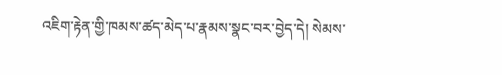འཇིག་རྟེན་གྱི་ཁམས་ཚད་མེད་པ་རྣམས་སྣང་བར་བྱེད་དེ། སེམས་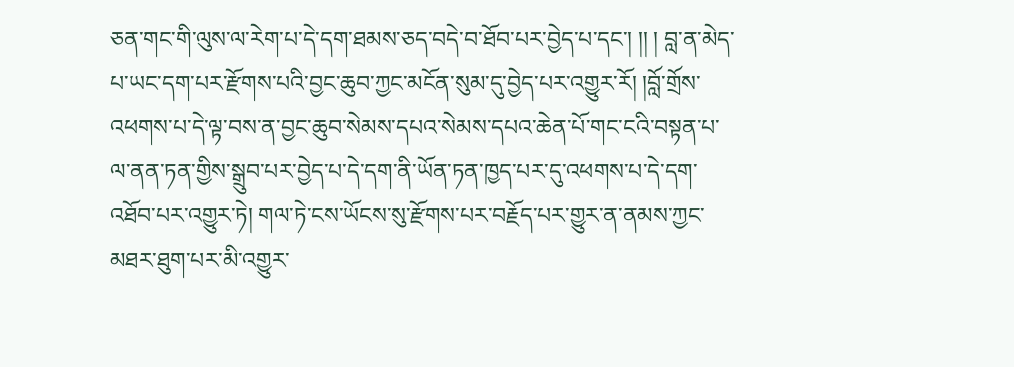ཅན་གང་གི་ལུས་ལ་རེག་པ་དེ་དག་ཐམས་ཅད་བདེ་བ་ཐོབ་པར་བྱེད་པ་དང་། །། ། བླ་ན་མེད་པ་ཡང་དག་པར་རྫོགས་པའི་བྱང་ཆུབ་ཀྱང་མངོན་སུམ་དུ་བྱེད་པར་འགྱུར་རོ། །བློ་གྲོས་འཕགས་པ་དེ་ལྟ་བས་ན་བྱང་ཆུབ་སེམས་དཔའ་སེམས་དཔའ་ཆེན་པོ་གང་ངའི་བསྟན་པ་ལ་ནན་ཏན་གྱིས་སྒྲུབ་པར་བྱེད་པ་དེ་དག་ནི་ཡོན་ཏན་ཁྱད་པར་དུ་འཕགས་པ་དེ་དག་འཐོབ་པར་འགྱུར་ཏེ། གལ་ཏེ་ངས་ཡོངས་སུ་རྫོགས་པར་བརྗོད་པར་གྱུར་ན་ནམས་ཀྱང་མཐར་ཐུག་པར་མི་འགྱུར་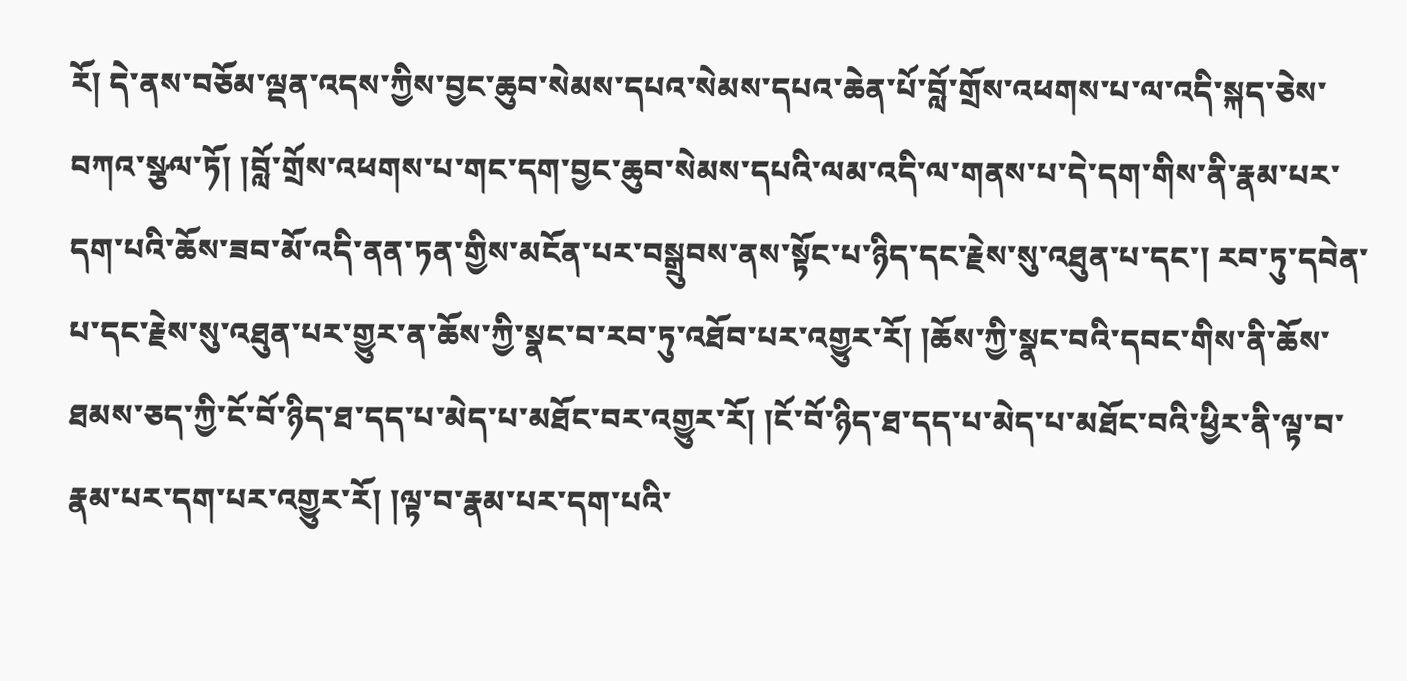རོ། དེ་ནས་བཅོམ་ལྡན་འདས་ཀྱིས་བྱང་ཆུབ་སེམས་དཔའ་སེམས་དཔའ་ཆེན་པོ་བློ་གྲོས་འཕགས་པ་ལ་འདི་སྐད་ཅེས་བཀའ་སྩལ་ཏོ། །བློ་གྲོས་འཕགས་པ་གང་དག་བྱང་ཆུབ་སེམས་དཔའི་ལམ་འདི་ལ་གནས་པ་དེ་དག་གིས་ནི་རྣམ་པར་དག་པའི་ཆོས་ཟབ་མོ་འདི་ནན་ཏན་གྱིས་མངོན་པར་བསྒྲུབས་ནས་སྟོང་པ་ཉིད་དང་རྗེས་སུ་འཐུན་པ་དང་། རབ་ཏུ་དབེན་པ་དང་རྗེས་སུ་འཐུན་པར་གྱུར་ན་ཆོས་ཀྱི་སྣང་བ་རབ་ཏུ་འཐོབ་པར་འགྱུར་རོ། །ཆོས་ཀྱི་སྣང་བའི་དབང་གིས་ནི་ཆོས་ཐམས་ཅད་ཀྱི་ངོ་བོ་ཉིད་ཐ་དད་པ་མེད་པ་མཐོང་བར་འགྱུར་རོ། །ངོ་བོ་ཉིད་ཐ་དད་པ་མེད་པ་མཐོང་བའི་ཕྱིར་ནི་ལྟ་བ་རྣམ་པར་དག་པར་འགྱུར་རོ། །ལྟ་བ་རྣམ་པར་དག་པའི་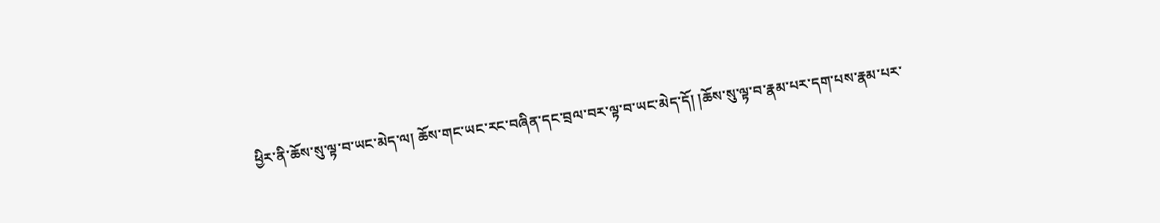ཕྱིར་ནི་ཆོས་སུ་ལྟ་བ་ཡང་མེད་ལ། ཆོས་གང་ཡང་རང་བཞིན་དང་བྲལ་བར་ལྟ་བ་ཡང་མེད་དོ། །ཆོས་སུ་ལྟ་བ་རྣམ་པར་དག་པས་རྣམ་པར་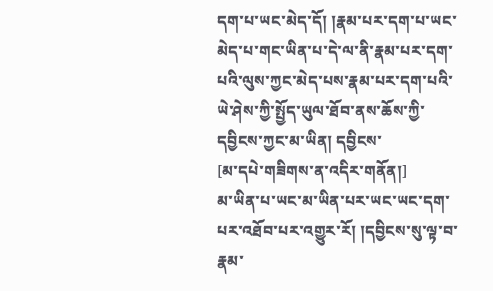དག་པ་ཡང་མེད་དོ། །རྣམ་པར་དག་པ་ཡང་མེད་པ་གང་ཡིན་པ་དེ་ལ་ནི་རྣམ་པར་དག་པའི་ལུས་ཀྱང་མེད་པས་རྣམ་པར་དག་པའི་ཡེ་ཤེས་ཀྱི་སྤྱོད་ཡུལ་ཐོབ་ནས་ཆོས་ཀྱི་དབྱིངས་ཀྱང་མ་ཡིན། དབྱིངས་
[མ་དཔེ་གཟིགས་ན་འདིར་གནོན།]
མ་ཡིན་པ་ཡང་མ་ཡིན་པར་ཡང་ཡང་དག་པར་འཐོབ་པར་འགྱུར་རོ། །དབྱིངས་སུ་ལྟ་བ་རྣམ་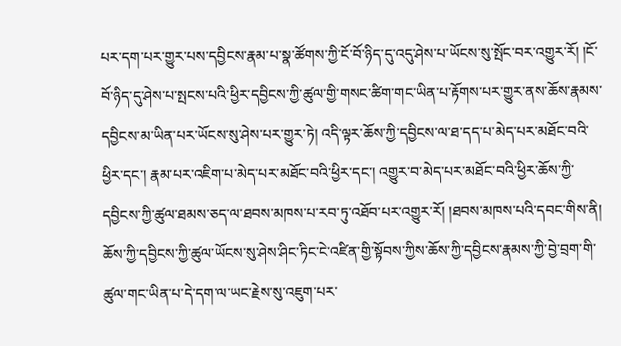པར་དག་པར་གྱུར་པས་དབྱིངས་རྣམ་པ་སྣ་ཚོགས་ཀྱི་ངོ་བོ་ཉིད་དུ་འདུ་ཤེས་པ་ཡོངས་སུ་སྤོང་བར་འགྱུར་རོ། །ངོ་བོ་ཉིད་དུ་ཤེས་པ་སྤངས་པའི་ཕྱིར་དབྱིངས་ཀྱི་ཚུལ་གྱི་གསང་ཚིག་གང་ཡིན་པ་རྟོགས་པར་གྱུར་ནས་ཆོས་རྣམས་དབྱིངས་མ་ཡིན་པར་ཡོངས་སུ་ཤེས་པར་གྱུར་ཏེ། འདི་ལྟར་ཆོས་ཀྱི་དབྱིངས་ལ་ཐ་དད་པ་མེད་པར་མཐོང་བའི་ཕྱིར་དང་། རྣམ་པར་འཇིག་པ་མེད་པར་མཐོང་བའི་ཕྱིར་དང་། འགྱུར་བ་མེད་པར་མཐོང་བའི་ཕྱིར་ཆོས་ཀྱི་དབྱིངས་ཀྱི་ཚུལ་ཐམས་ཅད་ལ་ཐབས་མཁས་པ་རབ་ཏུ་འཐོབ་པར་འགྱུར་རོ། །ཐབས་མཁས་པའི་དབང་གིས་ནི། ཆོས་ཀྱི་དབྱིངས་ཀྱི་ཚུལ་ཡོངས་སུ་ཤེས་ཤིང་ཏིང་ངེ་འཛིན་གྱི་སྟོབས་ཀྱིས་ཆོས་ཀྱི་དབྱིངས་རྣམས་ཀྱི་བྱེ་བྲག་གི་ཚུལ་གང་ཡིན་པ་དེ་དག་ལ་ཡང་རྗེས་སུ་འཇུག་པར་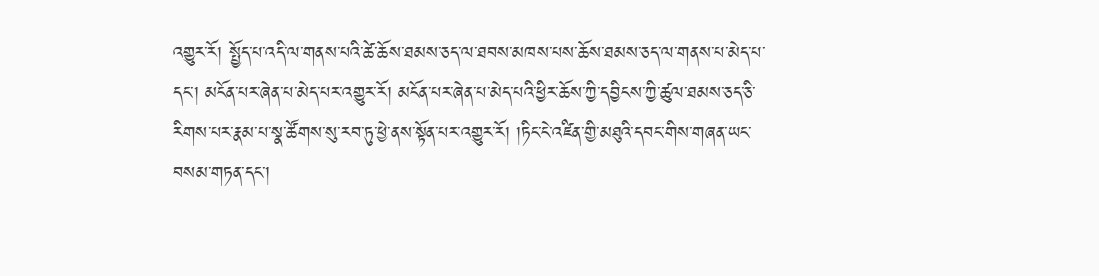འགྱུར་རོ། སྤྱོད་པ་འདི་ལ་གནས་པའི་ཚེ་ཆོས་ཐམས་ཅད་ལ་ཐབས་མཁས་པས་ཆོས་ཐམས་ཅད་ལ་གནས་པ་མེད་པ་དང་། མངོན་པར་ཞེན་པ་མེད་པར་འགྱུར་རོ། མངོན་པར་ཞེན་པ་མེད་པའི་ཕྱིར་ཆོས་ཀྱི་དབྱིངས་ཀྱི་ཚུལ་ཐམས་ཅད་ཅི་རིགས་པར་རྣམ་པ་སྣ་ཚོགས་སུ་རབ་ཏུ་ཕྱེ་ནས་སྟོན་པར་འགྱུར་རོ། །ཏིང་ངེ་འཛིན་གྱི་མཐུའི་དབང་གིས་གཞན་ཡང་བསམ་གཏན་དང་།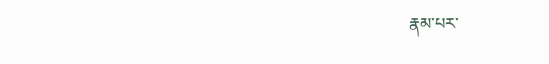རྣམ་པར་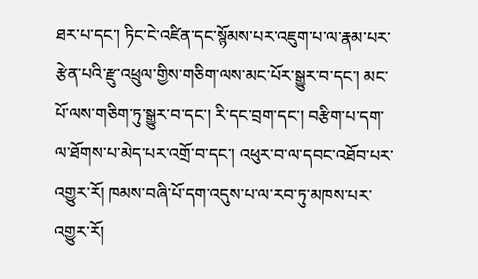ཐར་པ་དང་། ཏིང་ངེ་འཛིན་དང་སྙོམས་པར་འཇུག་པ་ལ་རྣམ་པར་རྩེན་པའི་རྫུ་འཕྲུལ་གྱིས་གཅིག་ལས་མང་པོར་སྒྱུར་བ་དང་། མང་པོ་ལས་གཅིག་ཏུ་སྒྱུར་བ་དང་། རི་དང་བྲག་དང་། བརྩིག་པ་དག་ལ་ཐོགས་པ་མེད་པར་འགྲོ་བ་དང་། འཕུར་བ་ལ་དབང་འཐོབ་པར་འགྱུར་རོ། ཁམས་བཞི་པོ་དག་འདུས་པ་ལ་རབ་ཏུ་མཁས་པར་འགྱུར་རོ།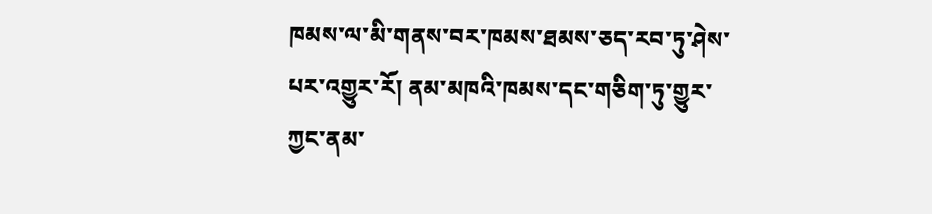ཁམས་ལ་མི་གནས་བར་ཁམས་ཐམས་ཅད་རབ་ཏུ་ཤེས་པར་འགྱུར་རོ། ནམ་མཁའི་ཁམས་དང་གཅིག་ཏུ་གྱུར་ཀྱང་ནམ་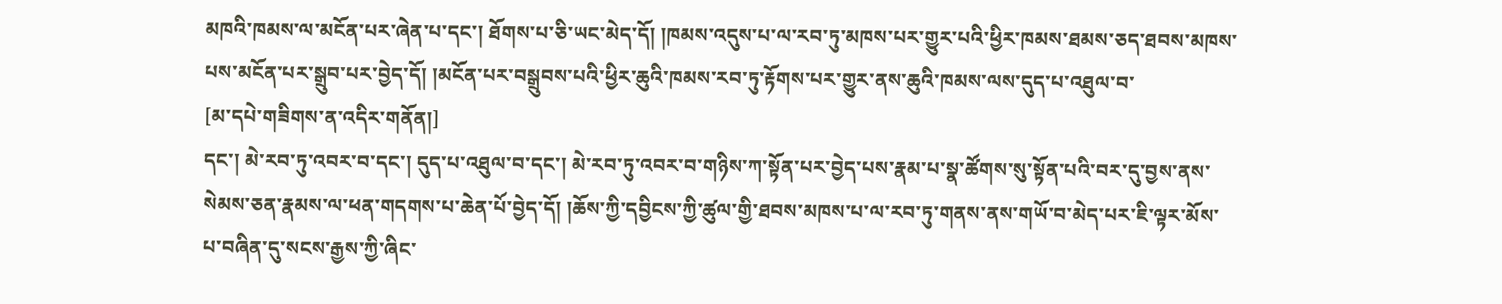མཁའི་ཁམས་ལ་མངོན་པར་ཞེན་པ་དང་། ཐོགས་པ་ཅི་ཡང་མེད་དོ། །ཁམས་འདུས་པ་ལ་རབ་ཏུ་མཁས་པར་གྱུར་པའི་ཕྱིར་ཁམས་ཐམས་ཅད་ཐབས་མཁས་པས་མངོན་པར་སྒྲུབ་པར་བྱེད་དོ། །མངོན་པར་བསྒྲུབས་པའི་ཕྱིར་ཆུའི་ཁམས་རབ་ཏུ་རྟོགས་པར་གྱུར་ནས་ཆུའི་ཁམས་ལས་དུད་པ་འཐུལ་བ་
[མ་དཔེ་གཟིགས་ན་འདིར་གནོན།]
དང་། མེ་རབ་ཏུ་འབར་བ་དང་། དུད་པ་འཐུལ་བ་དང་། མེ་རབ་ཏུ་འབར་བ་གཉིས་ཀ་སྟོན་པར་བྱེད་པས་རྣམ་པ་སྣ་ཚོགས་སུ་སྟོན་པའི་བར་དུ་བྱས་ནས་སེམས་ཅན་རྣམས་ལ་ཕན་གདགས་པ་ཆེན་པོ་བྱེད་དོ། །ཆོས་ཀྱི་དབྱིངས་ཀྱི་ཚུལ་གྱི་ཐབས་མཁས་པ་ལ་རབ་ཏུ་གནས་ནས་གཡོ་བ་མེད་པར་ཇི་ལྟར་མོས་པ་བཞིན་དུ་སངས་རྒྱས་ཀྱི་ཞིང་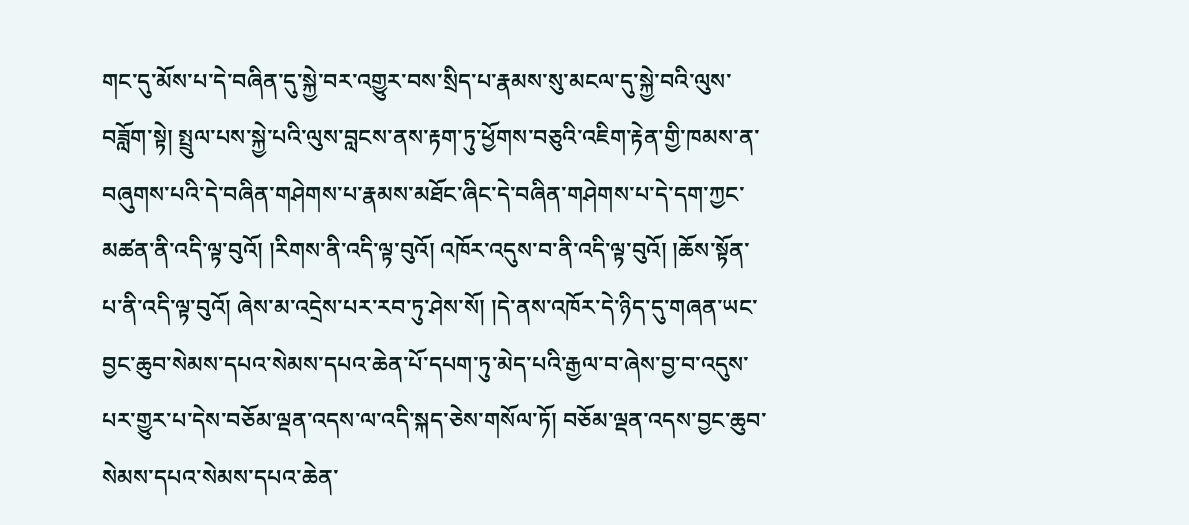གང་དུ་མོས་པ་དེ་བཞིན་དུ་སྐྱེ་བར་འགྱུར་བས་སྲིད་པ་རྣམས་སུ་མངལ་དུ་སྐྱེ་བའི་ལུས་བཟློག་སྟེ། སྤྲུལ་པས་སྐྱེ་པའི་ལུས་བླངས་ནས་རྟག་ཏུ་ཕྱོགས་བཅུའི་འཇིག་རྟེན་གྱི་ཁམས་ན་བཞུགས་པའི་དེ་བཞིན་གཤེགས་པ་རྣམས་མཐོང་ཞིང་དེ་བཞིན་གཤེགས་པ་དེ་དག་ཀྱང་མཚན་ནི་འདི་ལྟ་བུའོ། །རིགས་ནི་འདི་ལྟ་བུའོ། འཁོར་འདུས་བ་ནི་འདི་ལྟ་བུའོ། །ཆོས་སྟོན་པ་ནི་འདི་ལྟ་བུའོ། ཞེས་མ་འདྲེས་པར་རབ་ཏུ་ཤེས་སོ། །དེ་ནས་འཁོར་དེ་ཉིད་དུ་གཞན་ཡང་བྱང་ཆུབ་སེམས་དཔའ་སེམས་དཔའ་ཆེན་པོ་དཔག་ཏུ་མེད་པའི་རྒྱལ་བ་ཞེས་བྱ་བ་འདུས་པར་གྱུར་པ་དེས་བཅོམ་ལྡན་འདས་ལ་འདི་སྐད་ཅེས་གསོལ་ཏོ། བཅོམ་ལྡན་འདས་བྱང་ཆུབ་སེམས་དཔའ་སེམས་དཔའ་ཆེན་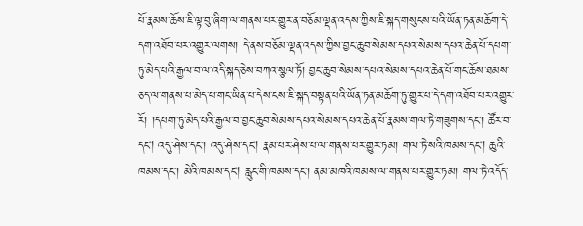པོ་རྣམས་ཆོས་ཇི་ལྟ་བུ་ཞིག་ལ་གནས་པར་གྱུར་ན་བཅོམ་ལྡན་འདས་ཀྱིས་ཇི་སྐད་གསུངས་པའི་ཡོན་ཏན་མཆོག་དེ་དག་འཐོབ་པར་འགྱུར་ལགས། དེ་ནས་བཅོམ་ལྡན་འདས་ཀྱིས་བྱང་ཆུབ་སེམས་དཔའ་སེམས་དཔའ་ཆེན་པོ་དཔག་ཏུ་མེད་པའི་རྒྱལ་བ་ལ་འདི་སྐད་ཅེས་བཀའ་སྩལ་ཏོ། བྱང་ཆུབ་སེམས་དཔའ་སེམས་དཔའ་ཆེན་པོ་གང་ཆོས་ཐམས་ཅད་ལ་གནས་པ་མེད་པ་གང་ཡིན་པ་དེས་ངས་ཇི་སྐད་བསྟན་པའི་ཡོན་ཏན་མཆོག་ཏུ་གྱུར་པ་དེ་དག་འཐོབ་པར་འགྱུར་རོ། །དཔག་ཏུ་མེད་པའི་རྒྱལ་བ་བྱང་ཆུབ་སེམས་དཔའ་སེམས་དཔའ་ཆེན་པོ་རྣམས་གལ་ཏེ་གཟུགས་དང་། ཚོར་བ་དང། འདུ་ཤེས་དང་། འདུ་ཤེས་དང། རྣམ་པར་ཤེས་པ་ལ་གནས་པར་གྱུར་ཏམ། གལ་ཏེ་སའི་ཁམས་དང། ཆུའི་ཁམས་དང་། མེའི་ཁམས་དང། རླུང་གི་ཁམས་དང་། ནམ་མཁའི་ཁམས་ལ་གནས་པར་གྱུར་ཏམ། གལ་ཏེ་འདོད་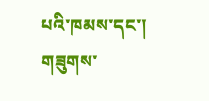པའི་ཁམས་དང་། གཟུགས་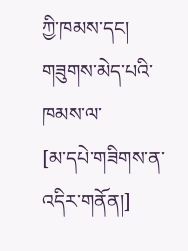ཀྱི་ཁམས་དང། གཟུགས་མེད་པའི་ཁམས་ལ་
[མ་དཔེ་གཟིགས་ན་འདིར་གནོན།]